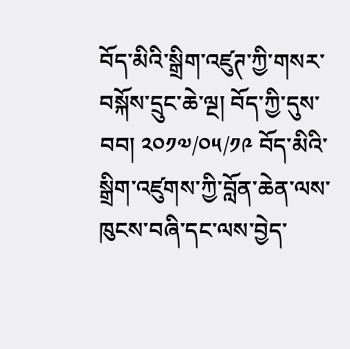བོད་མིའི་སྒྲིག་འཛུཊ་ཀྱི་གསར་བསྐོས་དྲུང་ཆེ་ལྔ། བོད་ཀྱི་དུས་བབ། ༢༠༡༧/༠༥/༡༩ བོད་མིའི་སྒྲིག་འཛུགས་ཀྱི་བློན་ཆེན་ལས་ཁུངས་བཞི་དང་ལས་བྱེད་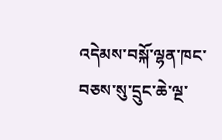འདེམས་བསྐོ་ལྷན་ཁང་བཅས་སུ་དྲུང་ཆེ་ལྔ་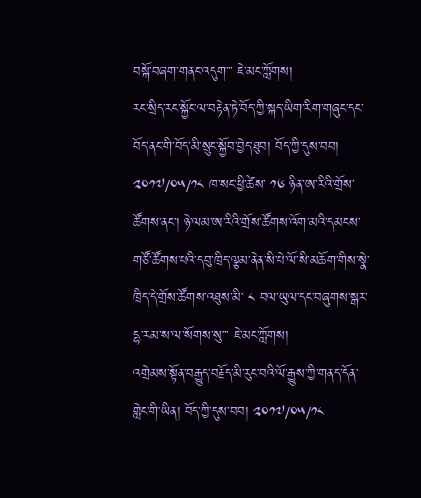བསྐོ་བཞག་གནང་འདུག་་་ ཇེ་མང་ཀློགས།
རང་སྲིད་རང་སྐྱོང་ལ་བརྟེན་ཏེ་བོད་ཀྱི་སྐད་ཡིག་རིག་གཞུང་དང་བོད་ནང་གི་བོད་མི་སྲུང་སྐྱོབ་བྱེད་ཐུབ། བོད་ཀྱི་དུས་བབ། ༢༠༡༧/༠༥/༡༨ ཁ་སང་ཕྱི་ཚེས་ ༡༦ ཉིན་ཨ་རིའི་གྲོས་ཚོགས་ནང་། ཉེ་ལམ་ཨ་རིའི་གྲོས་ཚོགས་འོག་མའི་དམངས་གཙོ་ཚོགས་པའི་དབུ་ཁྲིད་ལྕམ་ནེན་སི་པེ་ལོ་སི་མཆོག་གིས་སྣེ་ཁྲིད་དེ་གྲོས་ཚོགས་འཐུས་མི་ ༨ བལ་ཡུལ་དང་བཞུགས་སྒར་དྷ་རམ་ས་ལ་སོགས་སུ་་་ ཇེ་མང་ཀློགས།
འགྲེམས་སྟོན་བརྒྱུད་བརྗོད་མི་རུང་བའི་ལོ་རྒྱུས་ཀྱི་གནད་དོན་གླེང་གི་ཡིན། བོད་ཀྱི་དུས་བབ། ༢༠༡༧/༠༥/༡༨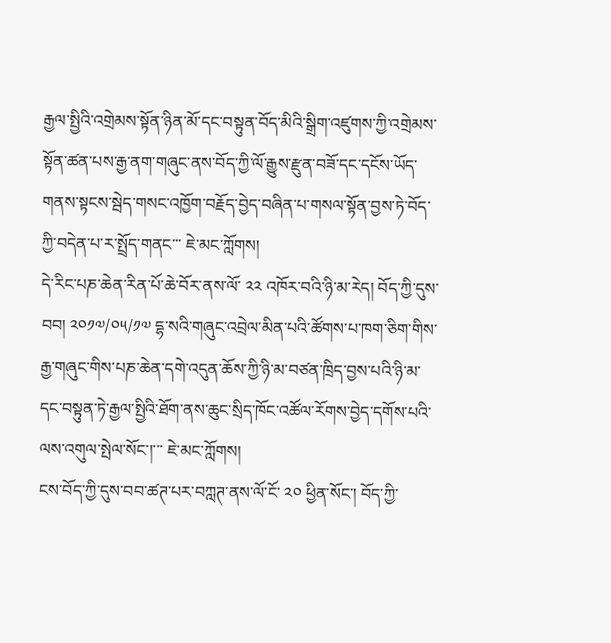རྒྱལ་སྤྱིའི་འགྲེམས་སྟོན་ཉིན་མོ་དང་བསྟུན་བོད་མིའི་སྒྲིག་འཛུགས་ཀྱི་འགྲེམས་སྟོན་ཚན་པས་རྒྱ་ནག་གཞུང་ནས་བོད་ཀྱི་ལོ་རྒྱུས་རྫུན་བཟོ་དང་དངོས་ཡོད་གནས་སྟངས་སྦེད་གསང་འཁྱོག་བརྗོད་བྱེད་བཞིན་པ་གསལ་སྟོན་བྱས་ཏེ་བོད་ཀྱི་བདེན་པ་ར་སྤྲོད་གནང་་་ ཇེ་མང་ཀློགས།
དེ་རིང་པཎ་ཆེན་རིན་པོ་ཆེ་བོར་ནས་ལོ་ ༢༢ འཁོར་བའི་ཉི་མ་རེད། བོད་ཀྱི་དུས་བབ། ༢༠༡༧/༠༥/༡༧ དྷ་སའི་གཞུང་འབྲེལ་མིན་པའི་ཚོགས་པ་ཁག་ཅིག་གིས་རྒྱ་གཞུང་གིས་པཎ་ཆེན་དགེ་འདུན་ཆོས་ཀྱི་ཉི་མ་བཙན་ཁྲིད་བྱས་པའི་ཉི་མ་དང་བསྟུན་ཏེ་རྒྱལ་སྤྱིའི་ཐོག་ནས་ཆུང་སྲིད་ཁོང་འཚོལ་རོགས་བྱེད་དགོས་པའི་ལས་འགུལ་སྤེལ་སོང་།་་་ ཇེ་མང་ཀློགས།
ངས་བོད་ཀྱི་དུས་བབ་ཚཊ་པར་བཀླཊ་ནས་ལོ་ངོ་ ༢༠ ཕྱིན་སོང་། བོད་ཀྱི་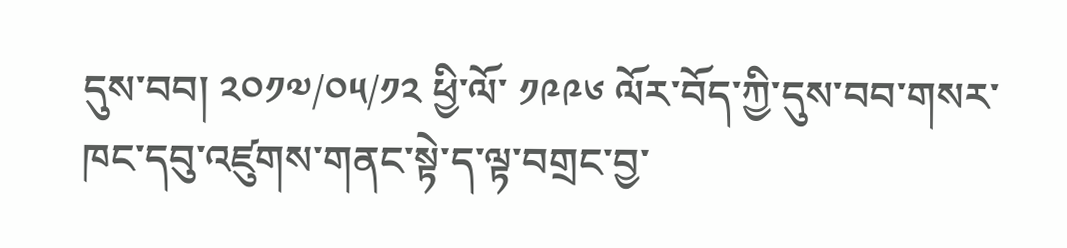དུས་བབ། ༢༠༡༧/༠༥/༡༢ ཕྱི་ལོ་ ༡༩༩༦ ལོར་བོད་ཀྱི་དུས་བབ་གསར་ཁང་དབུ་འཛུགས་གནང་སྟེ་ད་ལྟ་བགྲང་བྱ་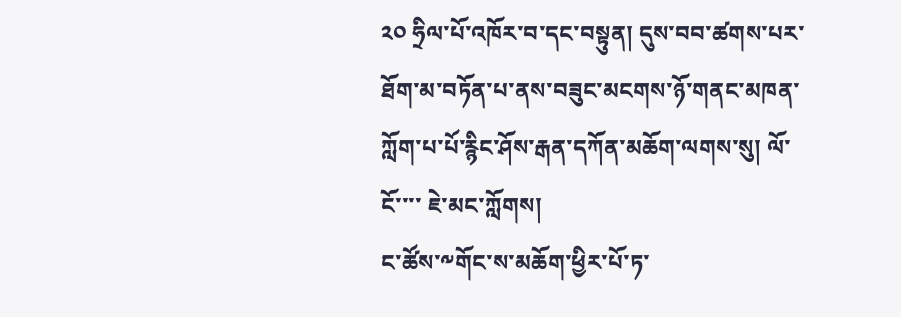༢༠ ཧྲིལ་པོ་འཁོར་བ་དང་བསྟུན། དུས་བབ་ཚགས་པར་ཐོག་མ་བཏོན་པ་ནས་བཟུང་མངགས་ཉོ་གནང་མཁན་ཀློག་པ་པོ་རྙིང་ཤོས་རྒན་དཀོན་མཆོག་ལགས་སུ། ལོ་ངོ་་་་ ཇེ་མང་ཀློགས།
ང་ཚོས་༸གོང་ས་མཆོག་ཕྱིར་པོ་ཏ་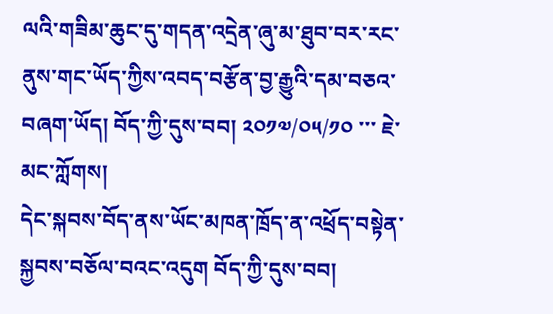ལའི་གཟིམ་ཆུང་དུ་གདན་འདྲེན་ཞུ་མ་ཐུབ་བར་རང་ནུས་གང་ཡོད་ཀྱིས་འབད་བརྩོན་བྱ་རྒྱུའི་དམ་བཅའ་བཞག་ཡོད། བོད་ཀྱི་དུས་བབ། ༢༠༡༧/༠༥/༡༠ ་་་ ཇེ་མང་ཀློགས།
དེང་སྐབས་བོད་ནས་ཡོང་མཁན་ཁྲོད་ན་འཕྲོད་བསྟེན་སྐྱབས་བཅོལ་བའང་འདུག བོད་ཀྱི་དུས་བབ།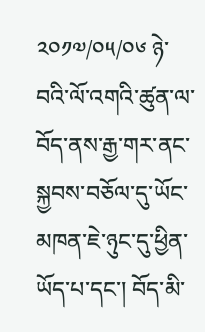༢༠༡༧/༠༥/༠༦ ཉེ་བའི་ལོ་འགའི་ཚུན་ལ་བོད་ནས་རྒྱ་གར་ནང་སྐྱབས་བཅོལ་དུ་ཡོང་མཁན་ཇེ་ཉུང་དུ་ཕྱིན་ཡོད་པ་དང་། བོད་མི་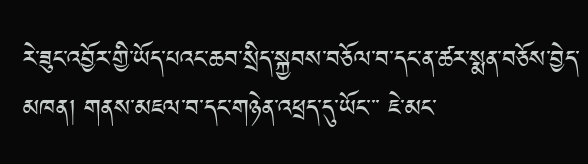རེ་ཟུང་འབྱོར་གྱི་ཡོད་པའང་ཆབ་སྲིད་སྐྱབས་བཅོལ་བ་དང་ན་ཚར་སྨན་བཅོས་བྱེད་མཁན། གནས་མཇལ་བ་དང་གཉེན་འཕྲད་དུ་ཡོང་་་ ཇེ་མང་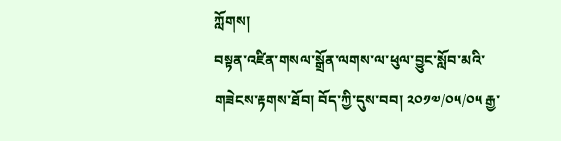ཀློགས།
བསྟན་འཛིན་གསལ་སྒྲོན་ལགས་ལ་ཕུལ་བྱུང་སློབ་མའི་གཟེངས་རྟགས་ཐོབ། བོད་ཀྱི་དུས་བབ། ༢༠༡༧/༠༥/༠༥ རྒྱ་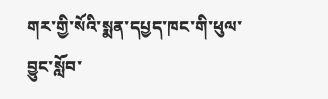གར་གྱི་སོའི་སྨན་དཔྱད་ཁང་གི་ཕུལ་བྱུང་སློབ་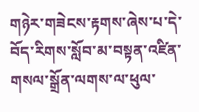གཉེར་གཟེངས་རྟགས་ཞེས་པ་དེ་བོད་རིགས་སློབ་མ་བསྟན་འཛིན་གསལ་སྒྲོན་ལགས་ལ་ཕུལ་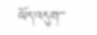ཡོད་འདུག་་་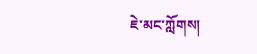ཇེ་མང་ཀློགས།